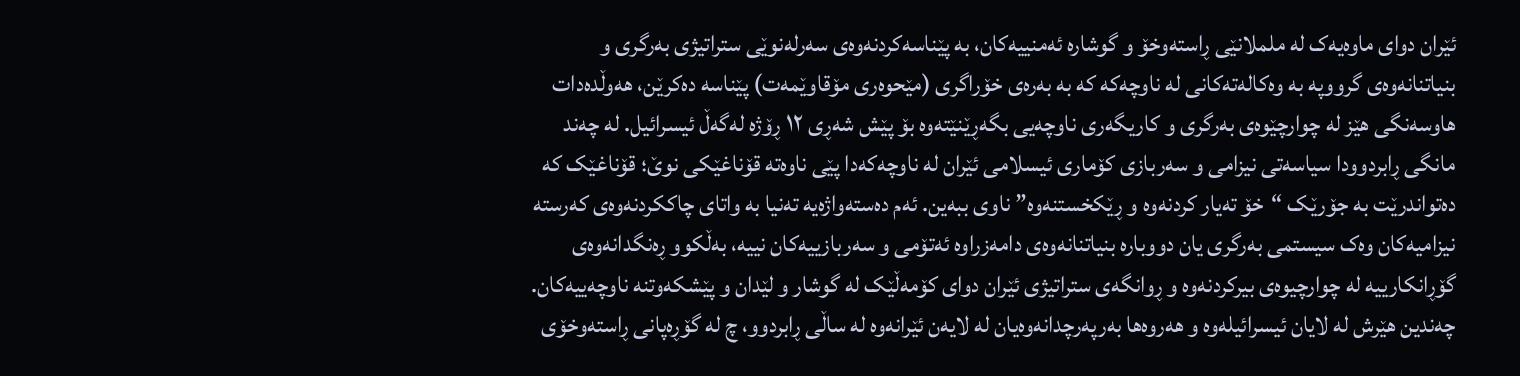ئێران دوای ماوەیەک لە ململانێی ڕاستەوخۆ و گوشارە ئەمنییەکان، بە پێناسەکردنەوەی سەرلەنوێی ستراتیژی بەرگری و بنیاتنانەوەی گرووپە بە وەکالەتەکانی لە ناوچەکە کە بە بەرەی خۆراگری (مێحوەری مۆقاوێمەت) پێناسە دەکرێن، هەوڵدەدات هاوسەنگی هێز لە چوارچێوەی بەرگری و کاریگەری ناوچەیی بگەڕێنێتەوە بۆ پێش شەڕی ١٢ ڕۆژە لەگەڵ ئیسرائیل. لە چەند مانگی ڕابردوودا سیاسەتی نیزامی و سەربازی کۆماری ئیسلامی ئێران لە ناوچەکەدا پێی ناوەتە قۆناغێکی نوێ؛ قۆناغێک کە دەتواندرێت بە جۆرێک “خۆ تەیار کردنەوە و ڕێکخستنەوە” ناوی ببەین. ئەم دەستەواژەیە تەنیا بە واتای چاککردنەوەی کەرستە نیزامیەکان وەک سیستمی بەرگری یان دووبارە بنیاتنانەوەی دامەزراوە ئەتۆمی و سەربازییەکان نییە، بەڵکوو ڕەنگدانەوەی گۆڕانکارییە لە چوارچیوەی بیرکردنەوە و ڕوانگەی ستراتیژی ئێران دوای کۆمەڵێک لە گوشار و لێدان و پێشکەوتنە ناوچەییەکان.
چەندین هێرش لە لایان ئیسرائیلەوە و هەروەها بەرپەرچدانەوەیان لە لایەن ئێرانەوە لە ساڵی ڕابردوو، چ لە گۆڕەپانی ڕاستەوخۆی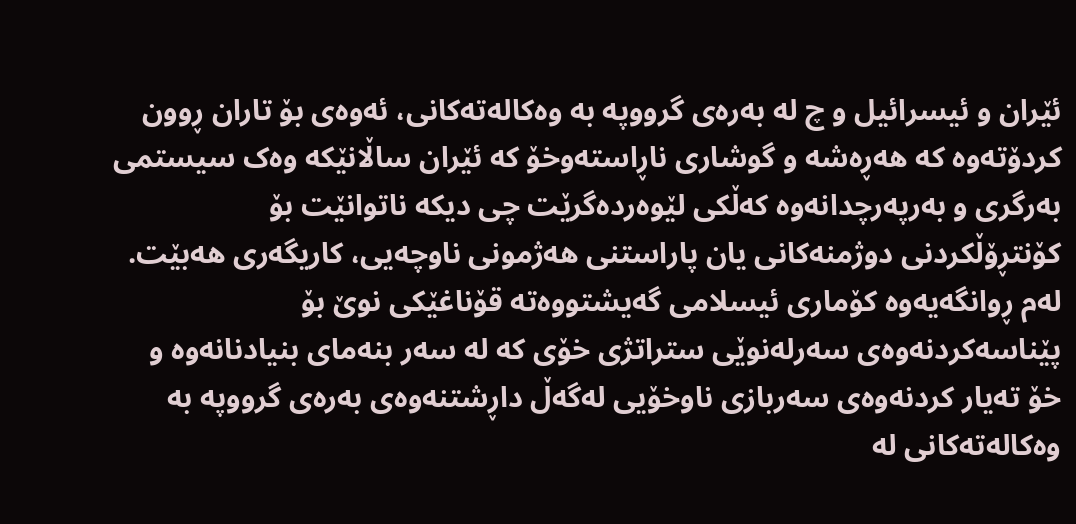ئێران و ئیسرائیل و چ لە بەرەی گرووپە بە وەکالەتەکانی، ئەوەی بۆ تاران ڕوون کردۆتەوە کە هەڕەشە و گوشاری ناڕاستەوخۆ کە ئێران ساڵانێکە وەک سیستمی بەرگری و بەرپەرچدانەوە کەڵکی لێوەردەگرێت چی دیکە ناتوانێت بۆ کۆنتڕۆڵکردنی دوژمنەکانی یان پاراستنی هەژمونی ناوچەیی، کاریگەری هەبێت. لەم ڕوانگەیەوە کۆماری ئیسلامی گەیشتووەتە قۆناغێکی نوێ بۆ پێناسەکردنەوەی سەرلەنوێی ستراتژی خۆی کە لە سەر بنەمای بنیادنانەوە و خۆ تەیار کردنەوەی سەربازی ناوخۆیی لەگەڵ داڕشتنەوەی بەرەی گرووپە بە وەکالەتەکانی لە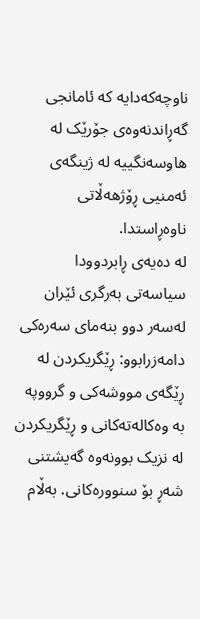ناوچەکەدایە کە ئامانجی گەڕاندنەوەی جۆرێک لە هاوسەنگییە لە ژینگەی ئەمنیی ڕۆژهەڵاتی ناوەڕاستدا.
لە دەیەی ڕابردوودا سیاسەتی بەرگری ئێران لەسەر دوو بنەمای سەرەکی دامەزرابوو: ڕێگریکردن لە ڕێگەی مووشەکی و گرووپە بە وەکالەتەکانی و ڕێگریکردن لە نزیک بوونەوە گەیشتنی شەڕ بۆ سنوورەکانی. بەڵام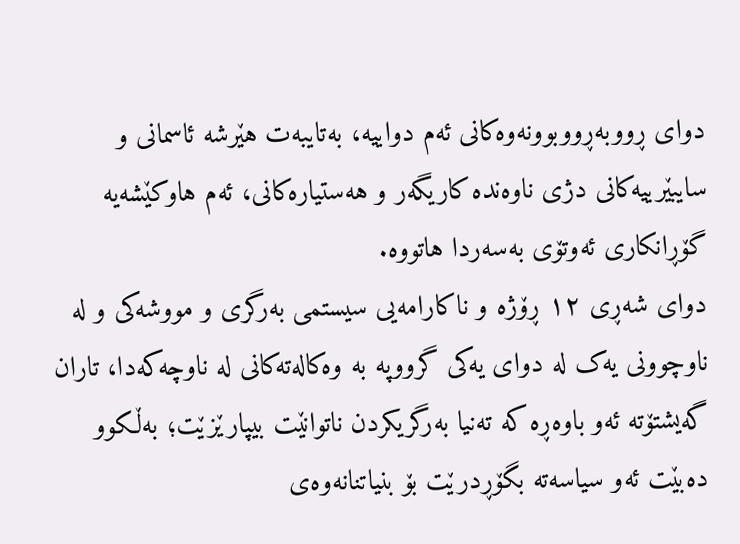دوای ڕووبەڕووبوونەوەکانی ئەم دواییە، بەتایبەت هێرشە ئاسمانی و سایبێرییەکانی دژی ناوەندە کاریگەر و هەستیارەکانی، ئەم هاوکێشەیە گۆڕانکاری ئەوتۆی بەسەردا هاتووە.
دوای شەڕی ١٢ ڕۆژە و ناکارامەیی سیستمی بەرگری و مووشەکی و لە ناوچوونی یەک لە دوای یەکی گرووپە بە وەکالەتەکانی لە ناوچەکەدا، تاران گەیشتۆتە ئەو باوەڕە کە تەنیا بەرگریکردن ناتوانێت بیپارێزێت؛ بەڵکوو دەبێت ئەو سیاسەتە بگۆڕدرێت بۆ بنیاتنانەوەی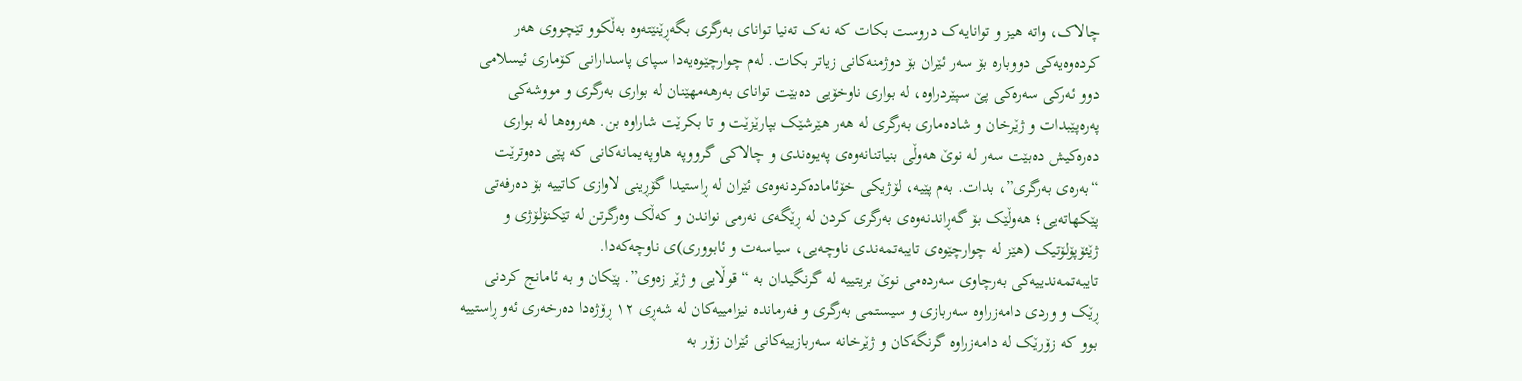چالاک، واتە هیز و توانایەک دروست بکات کە نەک تەنیا توانای بەرگری بگەڕێنێتەوە بەڵکوو تێچووی هەر کردەوەیەکی دووبارە بۆ سەر ئێران بۆ دوژمنەکانی زیاتر بکات. لەم چوارچێوەیەدا سپای پاسدارانی کۆماری ئیسلامی دوو ئەرکی سەرەکی پێ سپێردراوە، لە بواری ناوخۆیی دەبێت توانای بەرهەمهێنان لە بواری بەرگری و مووشەکی پەرەپێبدات و ژێرخان و شادەماری بەرگری لە هەر هێرشێک بپارێزێت و تا بکرێت شاراوە بن. هەروەها لە بواری دەرەکیش دەبێت سەر لە نوێ هەوڵی بنیاتنانەوەی پەیوەندی و چالاکی گرووپە هاوپەیمانەکانی کە پێی دەوترێت “بەرەی بەرگری”، بدات. بەم پێیە، لۆژیکی خۆئامادەکردنەوەی ئێران لە ڕاستیدا گۆڕینی لاوازی کاتییە بۆ دەرفەتی پێکهاتەیی؛ هەوڵێک بۆ گەڕاندنەوەی بەرگری کردن لە ڕێگەی نەرمی نواندن و کەڵک وەرگرتن لە تێکنۆلۆژی و ژێئۆپۆلۆتیک (هێز لە چوارچێوەی تایبەتمەندی ناوچەیی، سیاسەت و ئابووری)ی ناوچەکەدا.
تایبەتمەندییەکی بەرچاوی سەردەمی نوێ بریتییە لە گرنگیدان بە “قوڵایی و ژێر زەوی”. پێکان و بە ئامانج کردنی ڕێک و وردی دامەزراوە سەربازی و سیستمی بەرگری و فەرماندە نیزامییەکان لە شەڕی ١٢ ڕۆژەدا دەرخەری ئەو ڕاستییە بوو کە زۆرێک لە دامەزراوە گرنگەکان و ژێرخانە سەربازییەکانی ئێران زۆر بە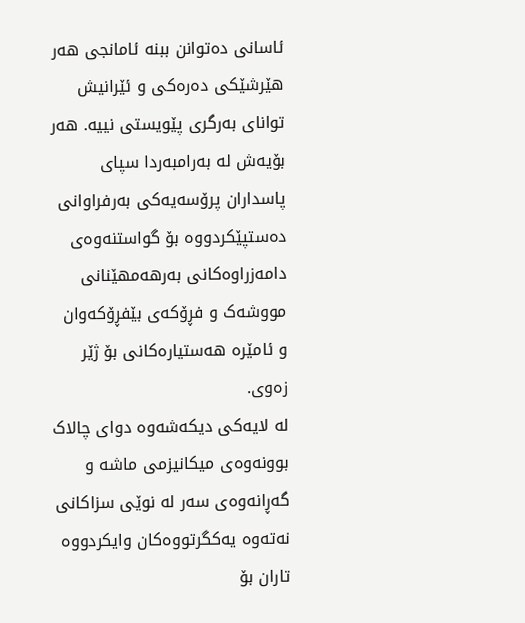ئاسانی دەتوانن ببنە ئامانجی هەر هێرشێکی دەرەکی و ئێرانیش توانای بەرگری پێویستی نییە. هەر بۆیەش لە بەرامبەردا سپای پاسداران پرۆسەیەکی بەرفراوانی دەستپێکردووە بۆ گواستنەوەی دامەزراوەکانی بەرهەمهێنانی مووشەک و فڕۆکەی بێفڕۆکەوان و ئامێرە هەستیارەکانی بۆ ژێر زەوی.
لە لایەکی دیکەشەوە دوای چالاک بوونەوەی میکانیزمی ماشە و گەڕانەوەی سەر لە نوێی سزاکانی نەتەوە یەکگرتووەکان وایکردووە تاران بۆ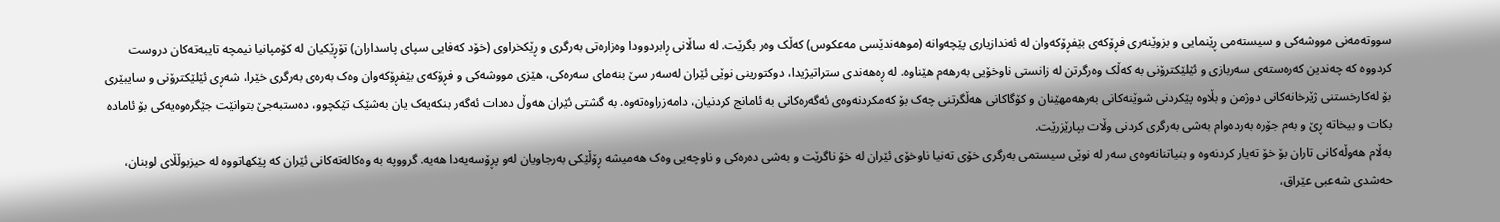سووتەمەنی مووشەکی و سیستەمی ڕێنمایی و بزوێنەری فڕۆکەی بێفڕۆکەوان لە ئەندازیاری پێچەوانە (موهەندێسی مەعکوس) کەڵک وەر بگرێت. لە ساڵانی ڕابردوودا وەزارەتی بەرگری و ڕێکخراوی (خۆد کەفایی سپای پاسداران) تۆڕێکیان لە کۆمپانیا نیمچە تایبەتەکان دروست کردووە کە چەندین کەرەستەی سەربازی و ئێلێکترۆنی بە کەڵک وەرگرتن لە زانستی ناوخۆیی بەرهەم هێناوە. لە ڕەهەندی ستراتیژیدا، دوکتورینی نوێی ئێران لەسەر سێ بنەمای سەرەکی، هێزی مووشەکی و فڕۆکەی بێفڕۆکەوان وەک بەرەی بەرگری خێرا، شەڕی ئێلێکترۆنی و سایبێری بۆ لەکارخستنی ژێرخانەکانی دوژمن و بڵاوە پێکردنی شوێنەکانی بەرهەمهێنان و کۆگاکانی هەڵگرتنی چەک بۆ کەمکردنەوەی ئەگەرەکانی بە ئامانج کردنیان، دامەزراوەتەوە. بە گشتی ئێران هەوڵ دەدات ئەگەر بنکەیەک یان بەشێک تێکچوو، دەستبەجێ بتوانێت جێگرەوەیەکی بۆ ئامادە بکات و بیخاتە ڕێ و بەم جۆرە بەردەوام بەشی بەرگری کردنی وڵات بپارێزرێت.
بەڵام هەوڵەکانی تاران بۆ خۆ تەیار کردنەوە و بنیاتنانەوەی سەر لە نوێی سیستمی بەرگری خۆی تەنیا ناوخۆی ئێران لە خۆ ناگرێت و بەشی دەرەکی و ناوچەیی وەک هەمیشە ڕۆڵێکی بەرجاویان لەو پڕۆسەیەدا هەیە. گرووپە بە وەکالەتەکانی ئێران کە پێکهاتووە لە حیزبوڵڵای لوبنان، حەشدی شەعبی عێراق،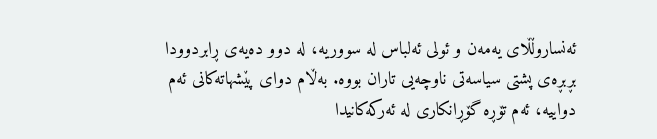ئەنساروڵڵای یەمەن و ئولی ئەلباس لە سووریە، لە دوو دەیەی ڕابردوودا بڕبڕەی پشتی سیاسەتی ناوچەیی تاران بووە. بەڵام دوای پێشهاتەکانی ئەم دواییە، ئەم تۆڕە گۆڕانکاری لە ئەرکەکانیدا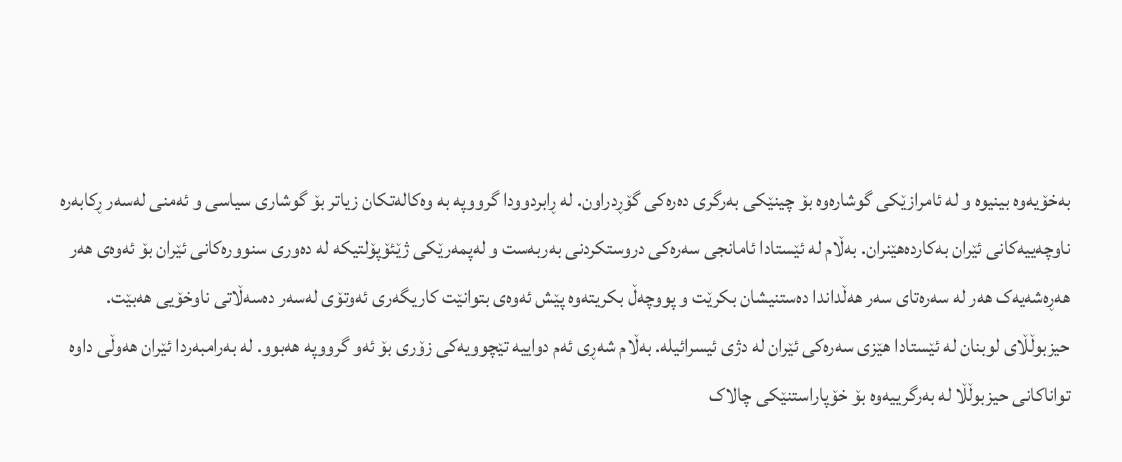بەخۆیەوە بینیوە و لە ئامرازێکی گوشارەوە بۆ چینێکی بەرگری دەرەکی گۆڕدراون. لە ڕابردوودا گرووپە بە وەکالەتکان زیاتر بۆ گوشاری سیاسی و ئەمنی لەسەر ڕکابەرە ناوچەییەکانی ئێران بەکاردەهێنران. بەڵام لە ئێستادا ئامانجی سەرەکی دروستکردنی بەربەست و لەپمەرێکی ژێئۆپۆلتیکە لە دەوری سنوورەکانی ئێران بۆ ئەوەی هەر هەڕەشەیەک هەر لە سەرەتای سەر هەڵداندا دەستنیشان بکرێت و پووچەڵ بکریتەوە پێش ئەوەی بتوانێت کاریگەری ئەوتۆی لەسەر دەسەڵاتی ناوخۆیی هەبێت.
حیزبوڵڵای لوبنان لە ئێستادا هێزی سەرەکی ئێران لە دژی ئیسرائیلە. بەڵام شەڕی ئەم دواییە تێچوویەکی زۆری بۆ ئەو گرووپە هەبوو. لە بەرامبەردا ئێران هەوڵی داوە تواناکانی حیزبوڵڵا لە بەرگرییەوە بۆ خۆپاراستنێکی چالاک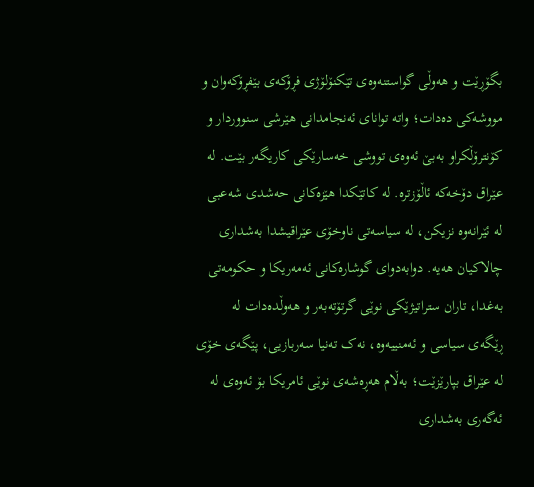بگۆڕێت و هەوڵی گواستنەوەی تێکنۆلۆژی فڕۆکەی بێفڕۆکەوان و مووشەکی دەدات؛ واتە توانای ئەنجامدانی هێرشی سنووردار و کۆنترۆڵکراو بەبێ ئەوەی تووشی خەسارێکی کاریگەر بێت. لە عێراق دۆخەکە ئاڵۆزترە. لە کاتێکدا هێزەکانی حەشدی شەعبی لە ئێرانەوە نزیکن، لە سیاسەتی ناوخۆی عێراقیشدا بەشداری چالاکیان هەیە. دوابەدوای گوشارەکانی ئەمەریکا و حکومەتی بەغدا، تاران ستراتیژێکی نوێی گرتۆتەبەر و هەوڵدەدات لە ڕێگەی سیاسی و ئەمنییەوە، نەک تەنیا سەربازیی، پێگەی خۆی لە عێراق بپارێزێت؛ بەڵام هەڕەشەی نوێی ئامریکا بۆ ئەوەی لە ئەگەری بەشداری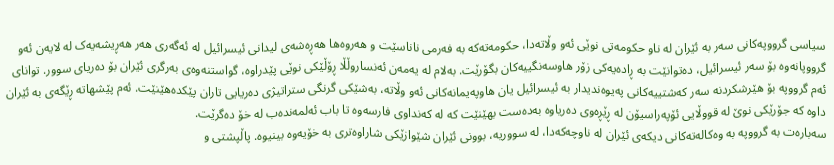سیاسی گرووپەکانی سەر بە ئێران لە ناو حکومەتی نوێی ئەو وڵاتەدا، حکومەتەکە بە فەرمی ناناسێت و هەروەها هەڕەشەی لیدانی ئیسرائیل لە ئەگەری هەر هەڕيشەیەک لە لایەن ئەو گرووپانەوە بۆ سەر ئیسرائیل، دەتوانێت بە ڕادەیەکی زۆر هاوسەنگییەکان بگۆرێت. بەلام لە یەمەن ئەنساروڵڵا ڕۆڵێکی نوێی پێدراوە، گواستنەوەی بەرگری ئێران بۆ دەریای سوور. توانای ئەم گرووپە بۆ هێرشکردنە سەر کەشتییەکانی پەیوەندیدار بە ئیسرائیل یان هاوپەیمانەکانی ئەو وڵاتە، بەشێکی گرنگی ستراتیژی دەریایی تاران پێکدەهێنێت. ئەم پێشهاتە ڕێگەی بە ئێران داوە کە جۆرێکی نوێ لە قووڵایی ئۆپەراسیۆن لە ڕێڕەوی دەریاوە بەدەست بهێنێت کە لە کەنداوی فارسەوە تا باب ئەلمەندەب لە خۆ دەگرێت.
سەبارەت بە گرووپە بە وەکالەتەکانی دیکەی ئێران لە ناوچەکەدا، لە سووریە، بوونی ئێران شێوازێکی شاراوەتری بە خۆیەوە بینیوە. پاڵپشتی و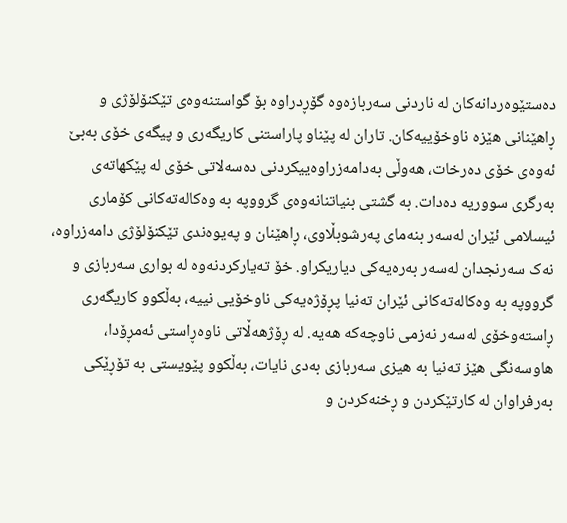دەستێوەردانەکان لە ناردنی سەربازەوە گۆڕدراوە بۆ گواستنەوەی تێکنۆلۆژی و ڕاهێنانی هێزە ناوخۆییەکان. تاران لە پێناو پاراستنی کاریگەری و پیگەی خۆی بەبێ ئەوەی خۆی دەرخات، هەوڵی بەدامەزراوەییکردنی دەسەلاتی خۆی لە پێکهاتەی بەرگری سووریە دەدات. بە گشتی بنیاتنانەوەی گرووپە بە وەکالەتەکانی کۆماری ئیسلامی ئێران لەسەر بنەمای پەرشوبڵاوی، ڕاهێنان و پەیوەندی تێکنۆلۆژی دامەزراوە، نەک سەرنجدان لەسەر بەرەیەکی دیاریکراو. خۆ تەیارکردنەوە لە بواری سەربازی و گرووپە بە وەکالەتەکانی ئێران تەنیا پڕۆژەیەکی ناوخۆیی نییە، بەڵکوو کاریگەری ڕاستەوخۆی لەسەر نەزمی ناوچەکە هەیە. لە ڕۆژهەڵاتی ناوەڕاستی ئەمڕۆدا، هاوسەنگی هێز تەنیا بە هیزی سەربازی بەدی نایات، بەڵکوو پێویستی بە تۆڕێکی بەرفراوان لە کارتێکردن و ڕخنەکردن و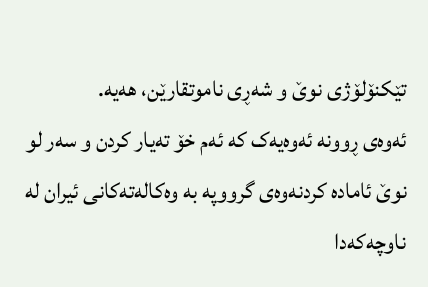تێکنۆلۆژی نوێ و شەڕی ناموتقارێن، هەیە.
ئەوەی ڕوونە ئەوەیەک کە ئەم خۆ تەیار کردن و سەر لو نوێ ئامادە کردنەوەی گرووپە بە وەکالەتەکانی ئیران لە ناوچەکەدا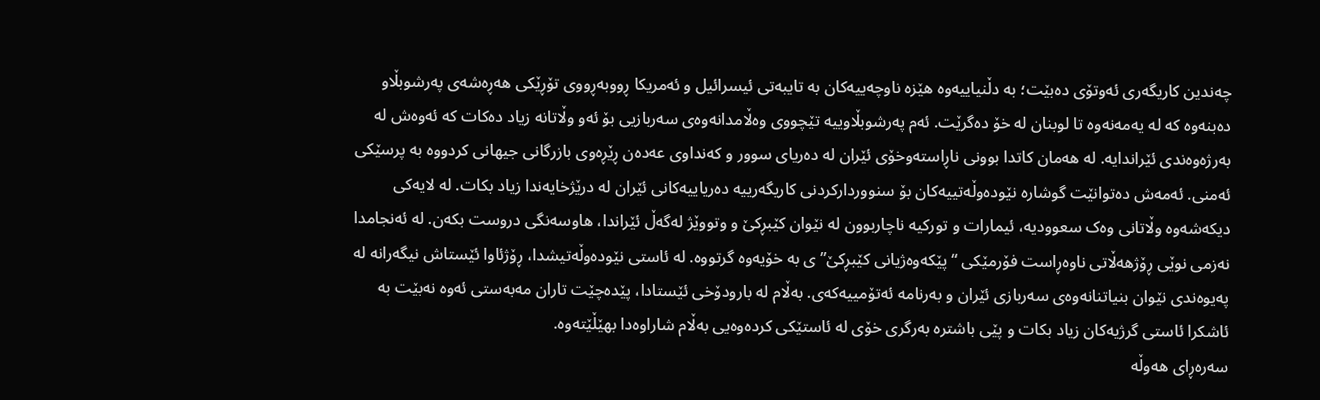چەندین کاریگەری ئەوتۆی دەبێت؛ بە دڵنیاییەوە هێزە ناوچەییەکان بە تایبەتی ئیسرائیل و ئەمریکا ڕووبەڕووی تۆڕێکی هەڕەشەی پەرشوبڵاو دەبنەوە کە لە یەمەنەوە تا لوبنان لە خۆ دەگرێت. ئەم پەرشوبڵاوییە تێچووی وەڵامدانەوەی سەربازیی بۆ ئەو وڵاتانە زیاد دەکات کە ئەوەش لە بەرژەوەندی ئێراندایە. لە هەمان کاتدا بوونی ناڕاستەوخۆی ئێران لە دەریای سوور و کەنداوی عەدەن ڕێڕەوی بازرگانی جیهانی کردووە بە پرسێکی ئەمنی. ئەمەش دەتوانێت گوشارە نێودەوڵەتییەکان بۆ سنووردارکردنی کاریگەرییە دەریاییەکانی ئێران لە درێژخایەندا زیاد بکات. لە لایەکی دیکەشەوە وڵاتانی وەک سعوودیە، ئیمارات و تورکیە ناچاربوون لە نێوان کێبڕکێ و وتووێژ لەگەڵ ئێراندا، هاوسەنگی دروست بکەن. لە ئەنجامدا نەزمی نوێی ڕۆژهەڵاتی ناوەڕاست فۆرمێکی “پێکەوەژیانی کێبڕکێ”ی بە خۆیەوە گرتووە. لە ئاستی نێودەوڵەتیشدا، ڕۆژئاوا ئێستاش نیگەرانە لە پەیوەندی نێوان بنیاتنانەوەی سەربازی ئێران و بەرنامە ئەتۆمییەکەی. بەڵام لە بارودۆخی ئێستادا، پێدەچێت تاران مەبەستی ئەوە نەبێت بە ئاشکرا ئاستی گرژیەکان زیاد بکات و پێی باشترە بەرگری خۆی لە ئاستێکی کردەوەیی بەڵام شاراوەدا بهێڵێتەوە.
سەرەڕای هەوڵە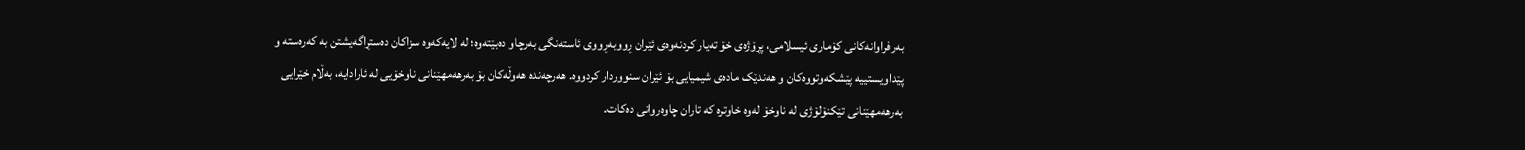بەرفراوانەکانی کۆماری ئیسلامی، پڕۆژەی خۆ تەیار کردنەوەی ئێران ڕووبەڕووی ئاستەنگی بەرچاو دەبێتەوە؛ لە لایەکەوە سزاکان دەستڕاگەیشتن بە کەرەستە و پێداویستییە پێشکەوتووەکان و هەندێک مادەی شیمیایی بۆ ئێران سنووردار کردووە. هەرچەندە هەوڵەکان بۆ بەرهەمهێنانی ناوخۆیی لە ئارادایە، بەڵام خێرایی بەرهەمهێنانی تێکنۆلۆژی لە ناوخۆ لەوە خاوترە کە تاران چاوەروانی دەکات.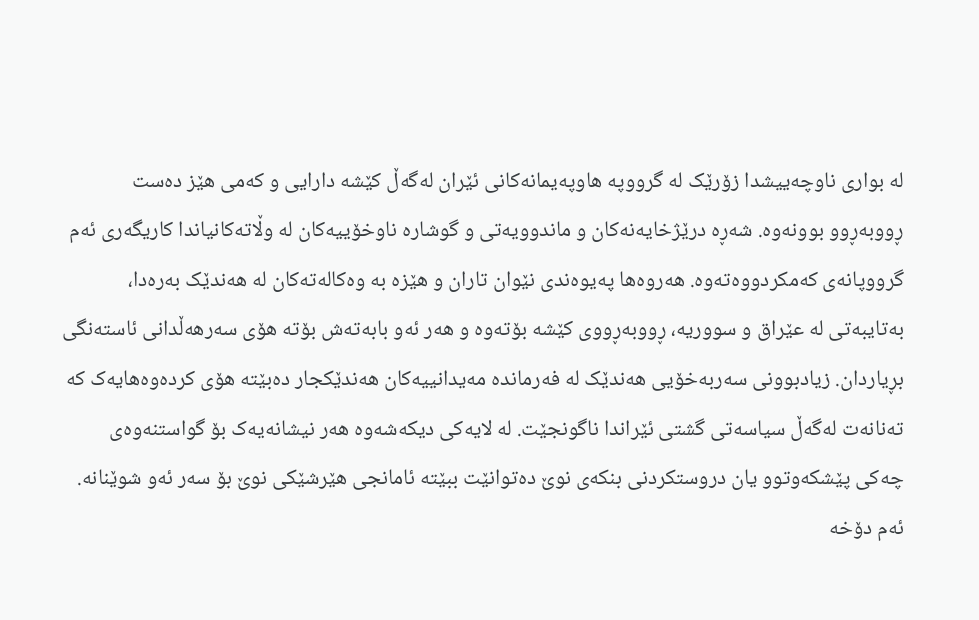لە بواری ناوچەییشدا زۆرێک لە گرووپە هاوپەیمانەکانی ئێران لەگەڵ کێشە دارایی و کەمی هێز دەست ڕووبەڕوو بوونەوە. شەڕە درێژخایەنەکان و ماندوویەتی و گوشارە ناوخۆییەکان لە وڵاتەکانیاندا کاریگەری ئەم گرووپانەی کەمکردووەتەوە. هەروەها پەیوەندی نێوان تاران و هێزە بە وەکالەتەکان لە هەندێک بەرەدا، بەتایبەتی لە عێراق و سووریە، ڕووبەڕووی کێشە بۆتەوە و هەر ئەو بابەتەش بۆتە هۆی سەرهەڵدانی ئاستەنگی بڕیاردان. زیادبوونی سەربەخۆیی هەندێک لە فەرماندە مەیدانییەکان هەندێکجار دەبێتە هۆی کردەوەهایەک کە تەنانەت لەگەڵ سیاسەتی گشتی ئێراندا ناگونجێت. لە لایەکی دیکەشەوە هەر نیشانەیەک بۆ گواستنەوەی چەکی پێشکەوتوو یان دروستکردنی بنکەی نوێ دەتوانێت ببێتە ئامانجی هێرشێکی نوێ بۆ سەر ئەو شوێنانە. ئەم دۆخە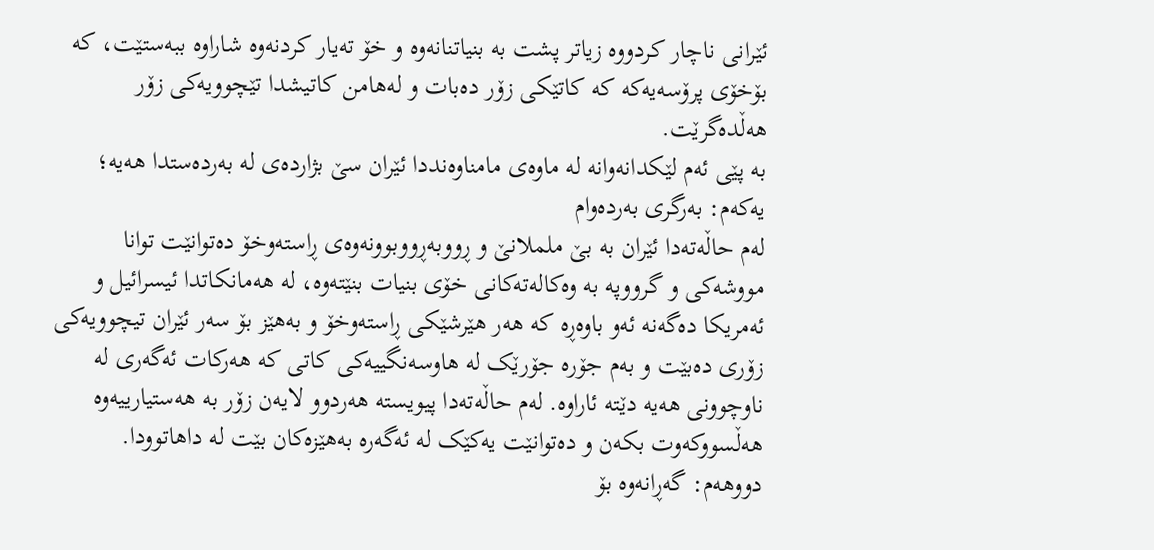ئێرانی ناچار کردووە زیاتر پشت بە بنیاتنانەوە و خۆ تەیار کردنەوە شاراوە ببەستێت، کە بۆخۆی پرۆسەیەکە کە کاتێکی زۆر دەبات و لەهامن کاتیشدا تێچوویەکی زۆر هەڵدەگرێت.
بە پێی ئەم لێکدانەوانە لە ماوەی مامناوەنددا ئێران سێ بژاردەی لە بەردەستدا هەیە؛
یەکەم: بەرگری بەردەوام
لەم حاڵەتەدا ئێران به بێ ململانێ و ڕووبەڕووبوونەوەی ڕاستەوخۆ دەتوانێت توانا مووشەکی و گرووپە بە وەکالەتەکانی خۆی بنیات بنێتەوه، لە هەمانکاتدا ئیسرائیل و ئەمریکا دەگەنە ئەو باوەڕە کە هەر هێرشێکی ڕاستەوخۆ و بەهێز بۆ سەر ئێران تیچوویەکی زۆری دەبێت و بەم جۆرە جۆرێک لە هاوسەنگییەکی کاتی کە هەرکات ئەگەری لە ناوچوونی هەیە دێتە ئاراوە. لەم حاڵەتەدا پیویستە هەردوو لایەن زۆر بە هەستیارییەوە هەڵسووکەوت بکەن و دەتوانێت یەکێک لە ئەگەرە بەهێزەکان بێت لە داهاتوودا.
دووهەم: گەڕانەوە بۆ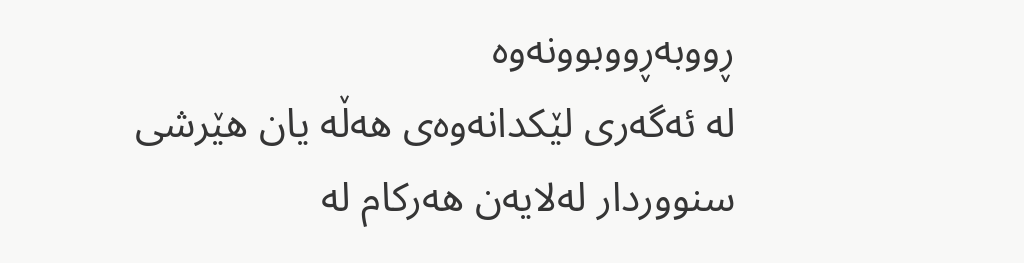ڕووبەڕووبوونەوە
لە ئەگەری لێکدانەوەی هەڵە یان هێرشی سنووردار لەلایەن هەرکام لە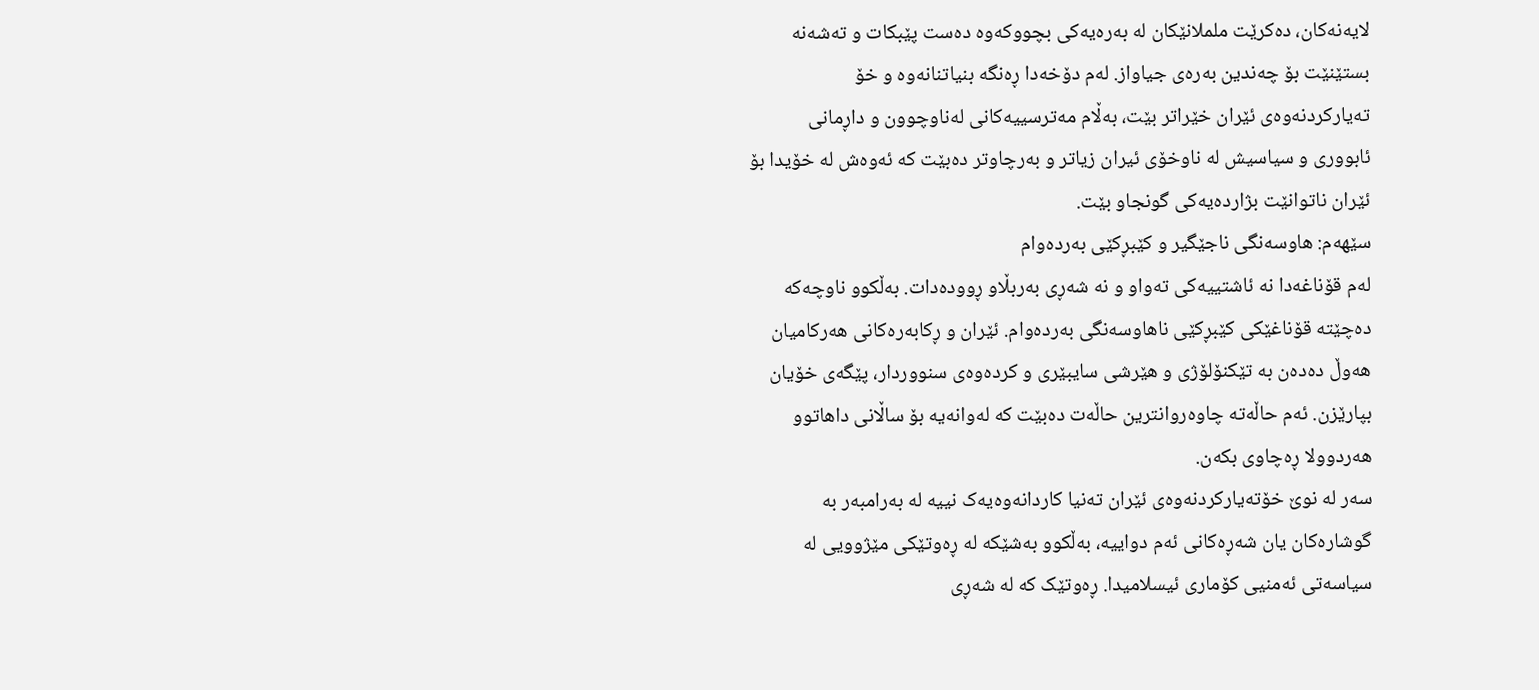لایەنەکان، دەکرێت ململانێکان لە بەرەیەکی بچووکەوە دەست پێبکات و تەشەنە بستێنێت بۆ چەندین بەرەی جیاواز. لەم دۆخەدا ڕەنگە بنیاتنانەوە و خۆ تەیارکردنەوەی ئێران خێراتر بێت، بەڵام مەترسییەکانی لەناوچوون و داڕمانی ئابووری و سیاسیش لە ناوخۆی ئیران زیاتر و بەرچاوتر دەبێت کە ئەوەش لە خۆیدا بۆ ئێران ناتوانێت بژاردەیەکی گونجاو بێت.
سێهەم: هاوسەنگی ناجێگیر و کێبڕکێی بەردەوام
لەم قۆناغەدا نە ئاشتییەکی تەواو و نە شەڕی بەربڵاو ڕوودەدات. بەڵکوو ناوچەکە دەچێتە قۆناغێکی کێبڕکێی ناهاوسەنگی بەردەوام. ئێران و ڕکابەرەکانی هەرکامیان هەوڵ دەدەن بە تێکنۆلۆژی و هێرشی سایبێری و کردەوەی سنووردار، پێگەی خۆیان بپارێزن. ئەم حاڵەتە چاوەروانترین حاڵەت دەبێت کە لەوانەیە بۆ ساڵانی داهاتوو هەردوولا ڕەچاوی بکەن.
سەر لە نوێ خۆتەیارکردنەوەی ئێران تەنیا کاردانەوەیەک نییە لە بەرامبەر بە گوشارەکان یان شەڕەکانی ئەم دواییە، بەڵکوو بەشێکە لە ڕەوتێکی مێژوویی لە سیاسەتی ئەمنیی کۆماری ئیسلامیدا. ڕەوتێک کە لە شەڕی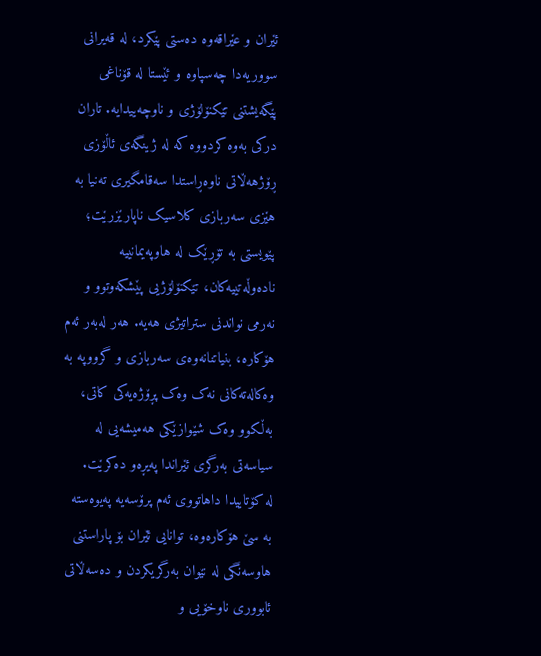ئێران و عێراقەوە دەستی پێکرد، لە قەیرانی سووریەدا چەسپاوە و ئێستا لە قۆناغی پێگەیشتنی تێکنۆلۆژی و ناوچەییدایە. تاران درکی بەوە کردووە کە لە ژینگەی ئاڵۆزی ڕۆژهەڵاتی ناوەڕاستدا سەقامگیری تەنیا بە هێزی سەربازی کلاسیک ناپارێزرێت؛ پێویستی بە تۆڕێک لە هاوپەیمانییە نادەوڵەتییەکان، تێکنۆلۆژیی پێشکەوتوو و نەرمی نواندنی ستراتیژی هەیە. هەر لەبەر ئەم هۆکارە، بنیاتنانەوەی سەربازی و گرووپە بە وەکالەتەکانی نەک وەک پڕۆژەیەکی کاتی، بەڵکوو وەک شێوازێکی هەمیشەیی لە سیاسەتی بەرگری ئێراندا پەیڕەو دەکرێت.
لە کۆتاییدا داهاتووی ئەم پرۆسەیە پەیوەستە بە سێ هۆکارەوە، توانایی ئێران بۆ پاراستنی هاوسەنگی لە نێوان بەرگریکردن و دەسەڵاتی ئابووری ناوخۆیی و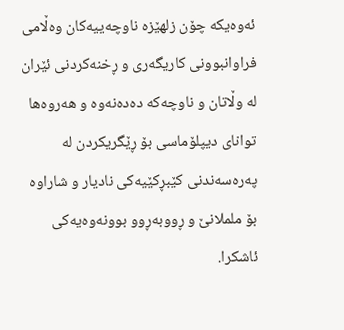ئەوەیکە چۆن زلهێزە ناوچەییەکان وەڵامی فراوانبوونی کاریگەری و ڕخنەکردنی ئێران لە وڵاتان و ناوچەکە دەدەنەوە و هەروەها توانای دیپلۆماسی بۆ ڕێگریکردن لە پەرەسەندنی کێبڕکێیەکی نادیار و شاراوە بۆ ململانێ و ڕووبەڕوو بوونەوەیەکی ئاشکرا.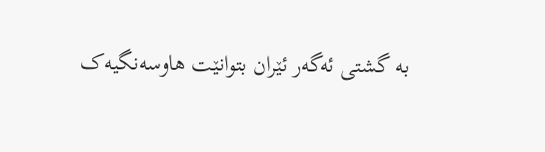بە گشتی ئەگەر ئێران بتوانێت هاوسەنگیەک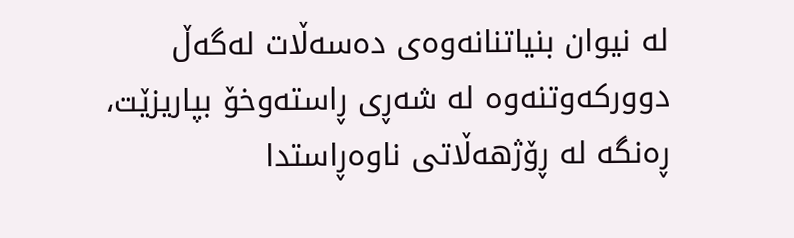لە نیوان بنیاتنانەوەی دەسەڵات لەگەڵ دوورکەوتنەوە لە شەڕی ڕاستەوخۆ بپاریزێت، ڕەنگە لە ڕۆژهەڵاتی ناوەڕاستدا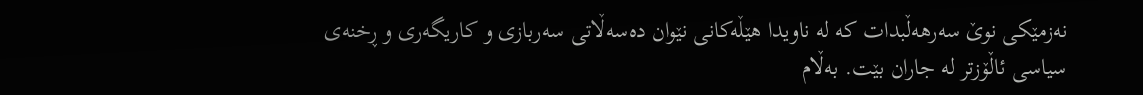نەزمێکی نوێ سەرهەڵبدات کە لە ناویدا هێڵەکانی نێوان دەسەڵاتی سەربازی و کاریگەری و ڕخنەی سیاسی ئاڵۆزتر لە جاران بێت. بەڵام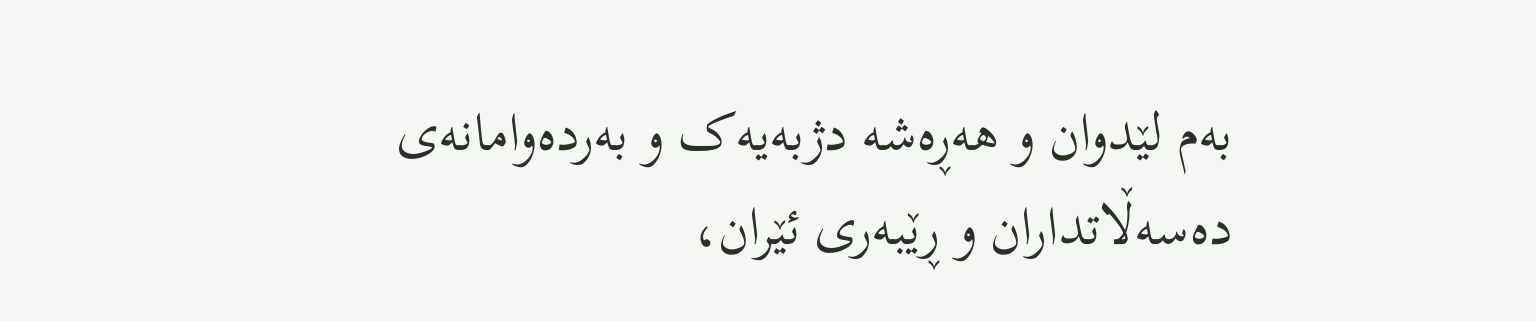بەم لێدوان و هەڕەشە دژبەیەک و بەردەوامانەی دەسەڵاتداران و ڕێبەری ئێران،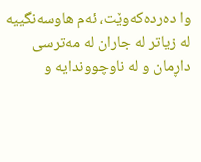وا دەردەکەوێت، ئەم هاوسەنگییە لە زیاتر لە جاران لە مەترسی داڕمان و لە ناوچووندایە و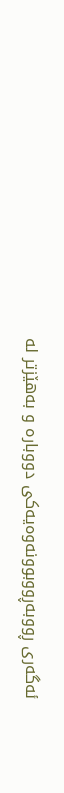ئەگەری ڕووبەڕووبوونەوەیەکی دووبارە و بەهێزتر لە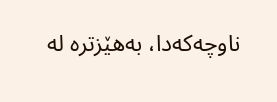ناوچەکەدا، بەهێزترە لە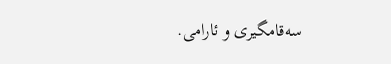سەقامگیری و ئارامی.